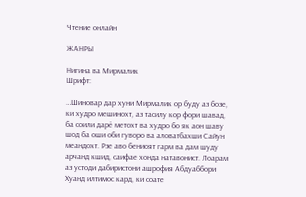Чтение онлайн

ЖАНРЫ

Нигина ва Мирмалик
Шрифт:

…Шиновар дар хуни Мирмалик ор буду аз бозе, ки худро мешинохт, аз тасилу кор фори шавад, ба соили дарё метохт ва худро бо як аон шаву шод ба оши оби гуворо ва аловатбахши Сайун меандохт. Рзе аво бениоят гарм ва дам шуду арчанд кшид, саифае хонда натавонист. Лоарам аз устоди дабиристони ашрофия Абдуаббори Хуанд илтимос кард, ки соате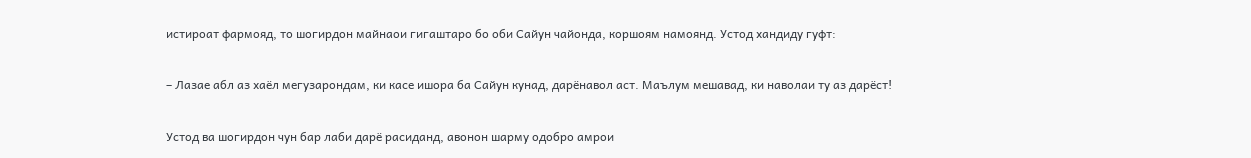истироат фармояд, то шогирдон майнаои гигаштаро бо оби Сайун чайонда, коршоям намоянд. Устод хандиду гуфт:

– Лазае абл аз хаёл мегузарондам, ки касе ишора ба Сайун кунад, дарёнавол аст. Маълум мешавад, ки наволаи ту аз дарёст!

Устод ва шогирдон чун бар лаби дарё расиданд, авонон шарму одобро амрои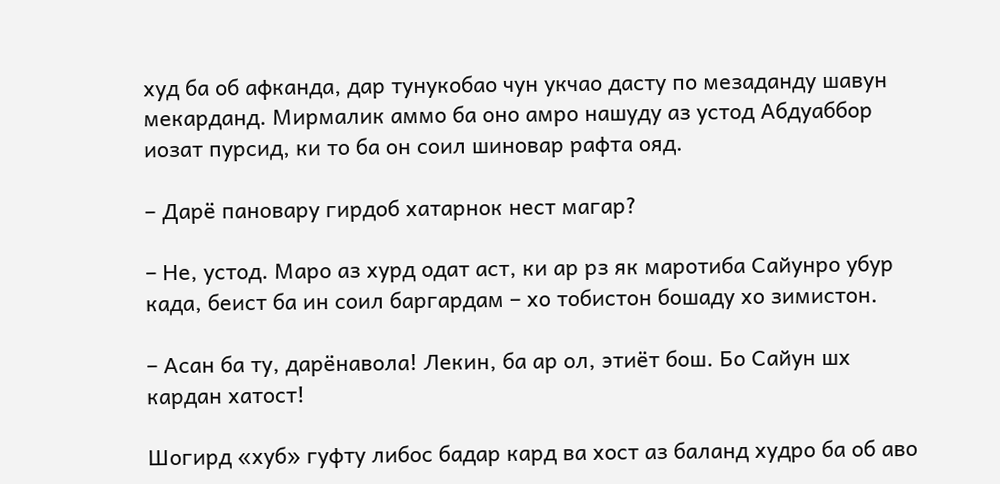худ ба об афканда, дар тунукобао чун укчао дасту по мезаданду шавун мекарданд. Мирмалик аммо ба оно амро нашуду аз устод Абдуаббор иозат пурсид, ки то ба он соил шиновар рафта ояд.

– Дарё пановару гирдоб хатарнок нест магар?

– Не, устод. Маро аз хурд одат аст, ки ар рз як маротиба Сайунро убур када, беист ба ин соил баргардам – хо тобистон бошаду хо зимистон.

– Асан ба ту, дарёнавола! Лекин, ба ар ол, этиёт бош. Бо Сайун шх кардан хатост!

Шогирд «хуб» гуфту либос бадар кард ва хост аз баланд худро ба об аво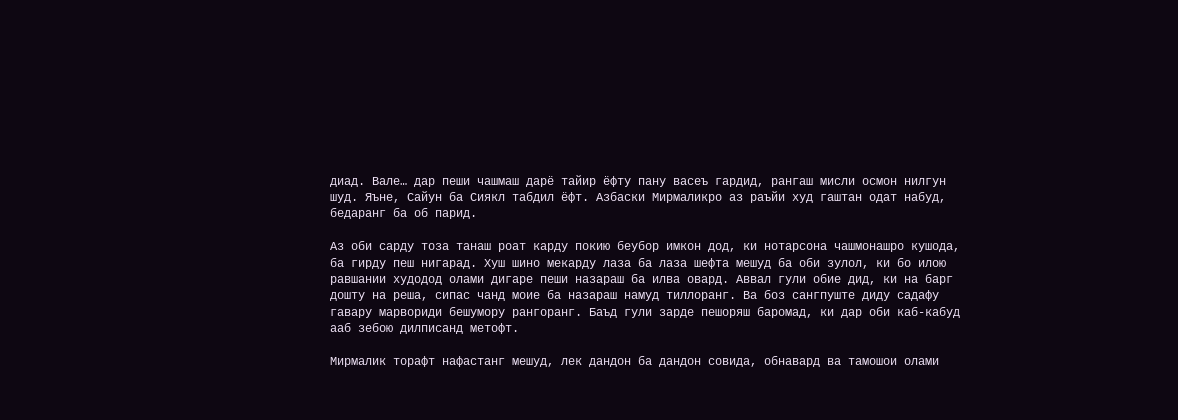диад. Вале… дар пеши чашмаш дарё тайир ёфту пану васеъ гардид, рангаш мисли осмон нилгун шуд. Яъне, Сайун ба Сиякл табдил ёфт. Азбаски Мирмаликро аз раъйи худ гаштан одат набуд, бедаранг ба об парид.

Аз оби сарду тоза танаш роат карду покию беубор имкон дод, ки нотарсона чашмонашро кушода, ба гирду пеш нигарад. Хуш шино мекарду лаза ба лаза шефта мешуд ба оби зулол, ки бо илою равшании худодод олами дигаре пеши назараш ба илва овард. Аввал гули обие дид, ки на барг дошту на реша, сипас чанд моие ба назараш намуд тиллоранг. Ва боз сангпуште диду садафу гавару марвориди бешумору рангоранг. Баъд гули зарде пешоряш баромад, ки дар оби каб-кабуд ааб зебою дилписанд метофт.

Мирмалик торафт нафастанг мешуд, лек дандон ба дандон совида, обнавард ва тамошои олами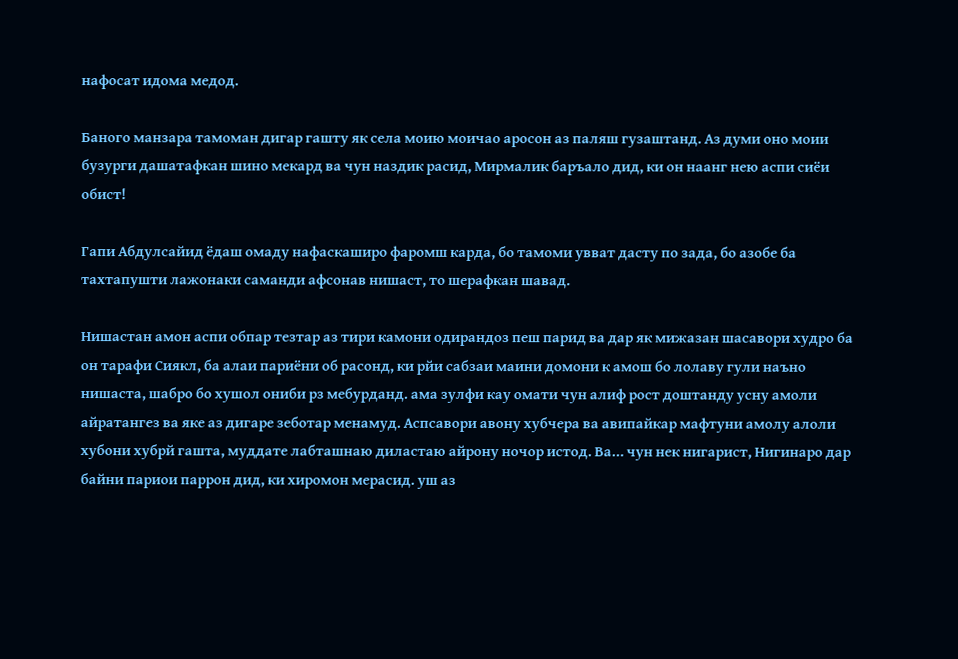нафосат идома медод.

Баного манзара тамоман дигар гашту як села моию моичао аросон аз паляш гузаштанд. Аз думи оно моии бузурги дашатафкан шино мекард ва чун наздик расид, Мирмалик баръало дид, ки он наанг нею аспи сиёи обист!

Гапи Абдулсайид ёдаш омаду нафаскаширо фаромш карда, бо тамоми увват дасту по зада, бо азобе ба тахтапушти лажонаки саманди афсонав нишаст, то шерафкан шавад.

Нишастан амон аспи обпар тезтар аз тири камони одирандоз пеш парид ва дар як мижазан шасавори худро ба он тарафи Сиякл, ба алаи париёни об расонд, ки рйи сабзаи маини домони к амош бо лолаву гули наъно нишаста, шабро бо хушол ониби рз мебурданд. ама зулфи кау омати чун алиф рост доштанду усну амоли айратангез ва яке аз дигаре зеботар менамуд. Аспсавори авону хубчера ва авипайкар мафтуни амолу алоли хубони хубрй гашта, муддате лабташнаю диластаю айрону ночор истод. Ва… чун нек нигарист, Нигинаро дар байни париои паррон дид, ки хиромон мерасид. уш аз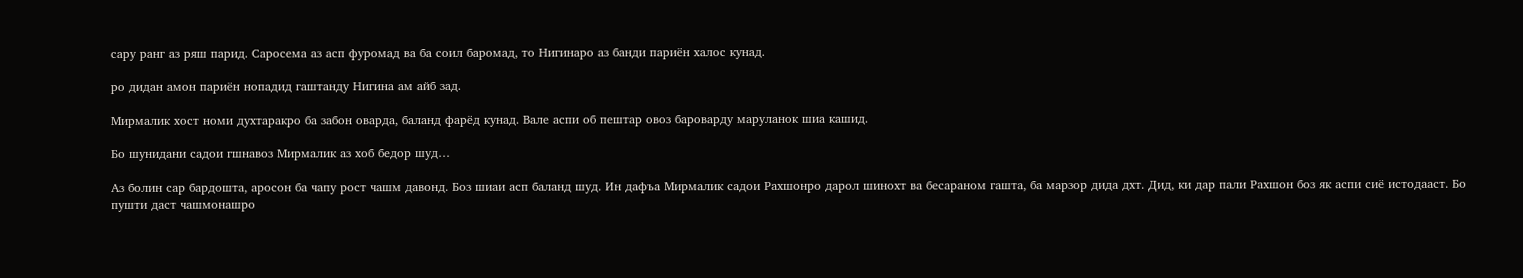сару ранг аз ряш парид. Саросема аз асп фуромад ва ба соил баромад, то Нигинаро аз банди париён халос кунад.

ро дидан амон париён нопадид гаштанду Нигина ам айб зад.

Мирмалик хост номи духтаракро ба забон оварда, баланд фарёд кунад. Вале аспи об пештар овоз бароварду маруланок шиа кашид.

Бо шунидани садои гшнавоз Мирмалик аз хоб бедор шуд…

Аз болин сар бардошта, аросон ба чапу рост чашм давонд. Боз шиаи асп баланд шуд. Ин дафъа Мирмалик садои Рахшонро дарол шинохт ва бесараном гашта, ба марзор дида дхт. Дид, ки дар пали Рахшон боз як аспи сиё истодааст. Бо пушти даст чашмонашро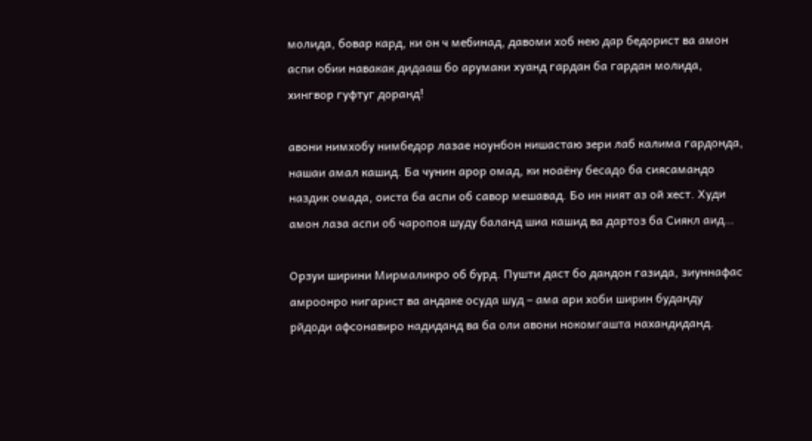молида, бовар кард, ки он ч мебинад, давоми хоб нею дар бедорист ва амон аспи обии навакак дидааш бо арумаки хуанд гардан ба гардан молида, хингвор гуфтуг доранд!

авони нимхобу нимбедор лазае ноунбон нишастаю зери лаб калима гардонда, нашаи амал кашид. Ба чунин арор омад, ки ноаёну бесадо ба сиясамандо наздик омада, оиста ба аспи об савор мешавад. Бо ин ният аз ой хест. Худи амон лаза аспи об чаропоя шуду баланд шиа кашид ва дартоз ба Сиякл аид…

Орзуи ширини Мирмаликро об бурд. Пушти даст бо дандон газида, зиуннафас амроонро нигарист ва андаке осуда шуд – ама ари хоби ширин буданду рйдоди афсонавиро надиданд ва ба оли авони нокомгашта нахандиданд.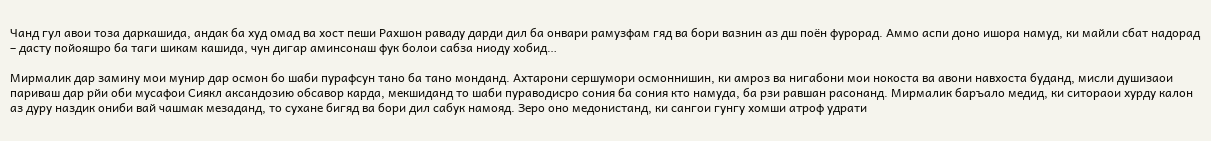Чанд гул авои тоза даркашида, андак ба худ омад ва хост пеши Рахшон раваду дарди дил ба онвари рамузфам гяд ва бори вазнин аз дш поён фурорад. Аммо аспи доно ишора намуд, ки майли сбат надорад – дасту пойояшро ба таги шикам кашида, чун дигар аминсонаш фук болои сабза ниоду хобид…

Мирмалик дар замину мои мунир дар осмон бо шаби пурафсун тано ба тано монданд. Ахтарони сершумори осмоннишин, ки амроз ва нигабони мои нокоста ва авони навхоста буданд, мисли душизаои париваш дар рйи оби мусафои Сиякл аксандозию обсавор карда, мекшиданд то шаби пураводисро сония ба сония кто намуда, ба рзи равшан расонанд. Мирмалик баръало медид, ки ситораои хурду калон аз дуру наздик ониби вай чашмак мезаданд, то сухане бигяд ва бори дил сабук намояд. Зеро оно медонистанд, ки сангои гунгу хомши атроф удрати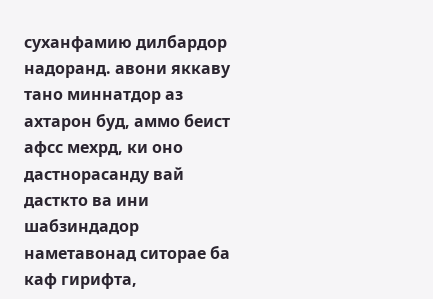суханфамию дилбардор надоранд. авони яккаву тано миннатдор аз ахтарон буд, аммо беист афсс мехрд, ки оно дастнорасанду вай дасткто ва ини шабзиндадор наметавонад ситорае ба каф гирифта,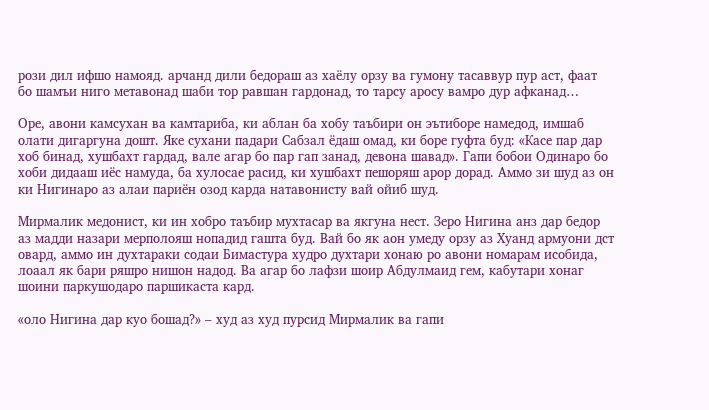рози дил ифшо намояд. арчанд дили бедораш аз хаёлу орзу ва гумону тасаввур пур аст, фаат бо шамъи ниго метавонад шаби тор равшан гардонад, то тарсу аросу вамро дур афканад…

Оре, авони камсухан ва камтариба, ки аблан ба хобу таъбири он эътиборе намедод, имшаб олати дигаргуна дошт. Яке сухани падари Сабзал ёдаш омад, ки боре гуфта буд: «Касе пар дар хоб бинад, хушбахт гардад, вале агар бо пар гап занад, девона шавад». Гапи бобои Одинаро бо хоби дидааш иёс намуда, ба хулосае расид, ки хушбахт пешоряш арор дорад. Аммо зи шуд аз он ки Нигинаро аз алаи париён озод карда натавонисту вай ойиб шуд.

Мирмалик медонист, ки ин хобро таъбир мухтасар ва якгуна нест. Зеро Нигина анз дар бедор аз мадди назари мерполояш нопадид гашта буд. Вай бо як аон умеду орзу аз Хуанд армуони дст овард, аммо ин духтараки содаи Бимастура худро духтари хонаю ро авони номарам исобида, лоаал як бари ряшро нишон надод. Ва агар бо лафзи шоир Абдулмаид гем, кабутари хонаг шоини паркушодаро паршикаста кард.

«оло Нигина дар куо бошад?» – худ аз худ пурсид Мирмалик ва гапи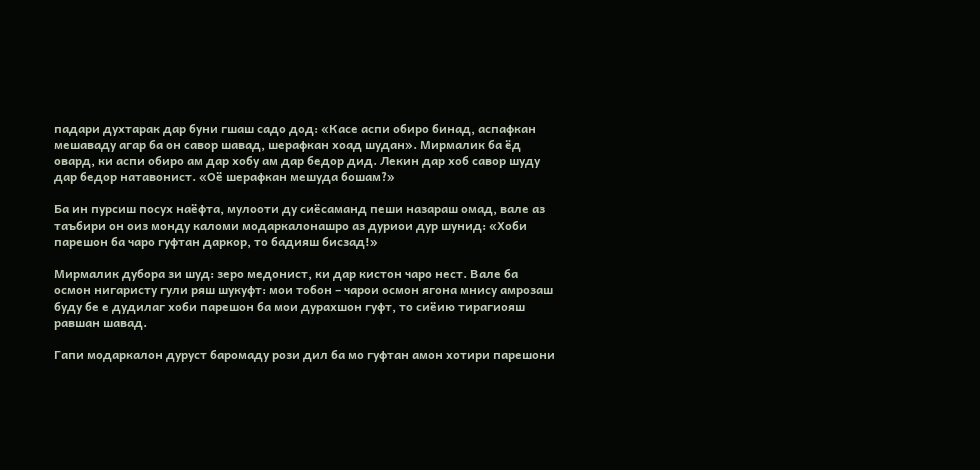падари духтарак дар буни гшаш садо дод: «Касе аспи обиро бинад, аспафкан мешаваду агар ба он савор шавад, шерафкан хоад шудан». Мирмалик ба ёд овард, ки аспи обиро ам дар хобу ам дар бедор дид. Лекин дар хоб савор шуду дар бедор натавонист. «Оё шерафкан мешуда бошам?»

Ба ин пурсиш посух наёфта, мулооти ду сиёсаманд пеши назараш омад, вале аз таъбири он оиз монду каломи модаркалонашро аз дуриои дур шунид: «Хоби парешон ба чаро гуфтан даркор, то бадияш бисзад!»

Мирмалик дубора зи шуд: зеро медонист, ки дар кистон чаро нест. Вале ба осмон нигаристу гули ряш шукуфт: мои тобон – чарои осмон ягона мнису амрозаш буду бе е дудилаг хоби парешон ба мои дурахшон гуфт, то сиёию тирагиояш равшан шавад.

Гапи модаркалон дуруст баромаду рози дил ба мо гуфтан амон хотири парешони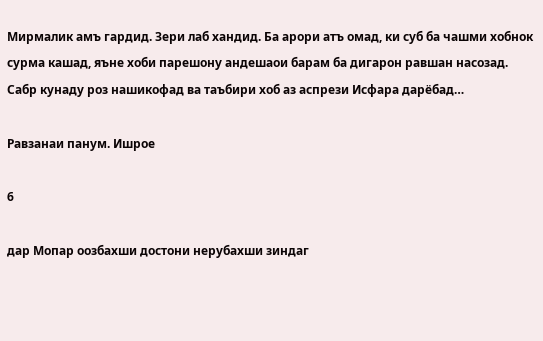Мирмалик амъ гардид. Зери лаб хандид. Ба арори атъ омад, ки суб ба чашми хобнок сурма кашад, яъне хоби парешону андешаои барам ба дигарон равшан насозад. Сабр кунаду роз нашикофад ва таъбири хоб аз аспрези Исфара дарёбад…

Равзанаи панум. Ишрое

6

дар Мопар оозбахши достони нерубахши зиндаг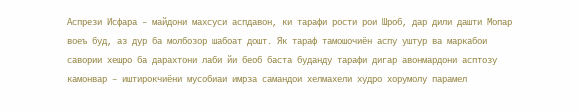Аспрези Исфара – майдони махсуси аспдавон, ки тарафи рости рои Шроб, дар дили дашти Мопар воеъ буд, аз дур ба молбозор шабоат дошт. Як тараф тамошочиён аспу уштур ва маркабои савории хешро ба дарахтони лаби йи беоб баста буданду тарафи дигар авонмардони асптозу камонвар – иштирокчиёни мусобиаи имрза самандои хелмахели худро хорумолу парамел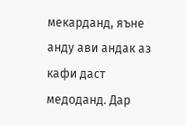мекарданд, яъне анду ави андак аз кафи даст медоданд. Дар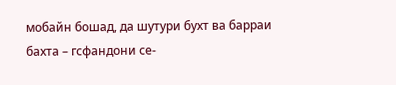мобайн бошад, да шутури бухт ва барраи бахта – гсфандони се-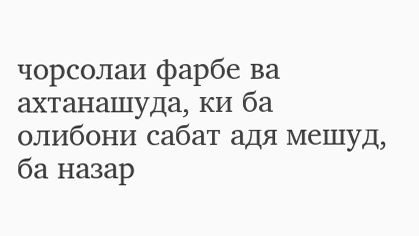чорсолаи фарбе ва ахтанашуда, ки ба олибони сабат адя мешуд, ба назар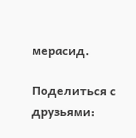мерасид.

Поделиться с друзьями: